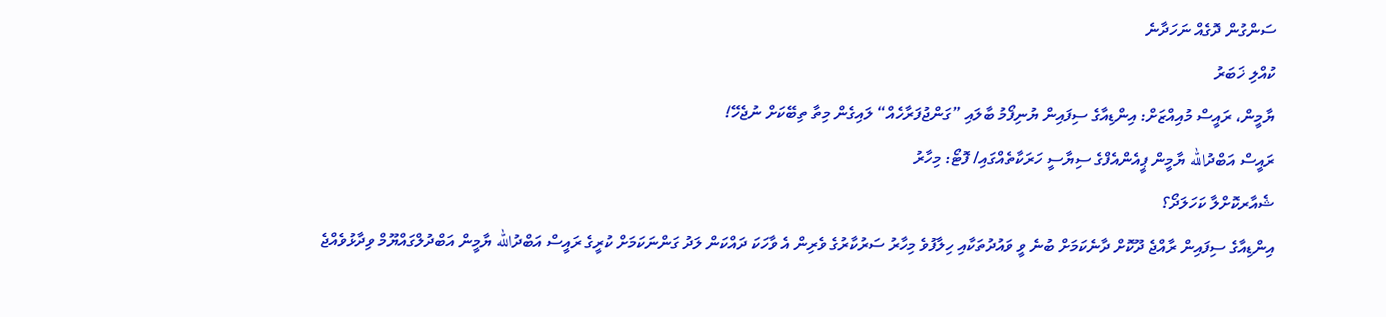ސަންގުން ދޮގެއް ނަހަދާނެ
ކުއްލި ޚަބަރު
ޔާމީން، ރައީސް މުއިއްޒަށް: އިންޑިއާގެ ސިފައިން ޔުނިފޯމު ބާލައި ”ގަންޖުފަރާހެއް“ ލައިގެން މިތާ ތިބޭކަށް ނުޖެހޭ!
ރައީސް އަބްދުالله ޔާމީން ޕީއެންއެފްގެ ސިޔާސީ ހަރަކާތެއްގައި/ ފޮޓޯ: މިހާރު
ޝެއާރކޮށްލާ ކަހަލަދޯ؟
އިންޑިއާގެ ސިފައިން ރާއްޖެ ދޫކޮށް ދާނެކަމަށް ބުނެ ވީ ވައުދުތަކާއި ހިލާފުވެ މިހާރު ސަރުކާރުގެ ވެރިން އެ ވާހަކަ ދައްކަން ލަދު ގަންނަކަމަށް ކުރީގެ ރައީސް އަބްދުالله ޔާމީން އަބްދުލްގައްޔޫމް ވިދާޅުވެއްޖެ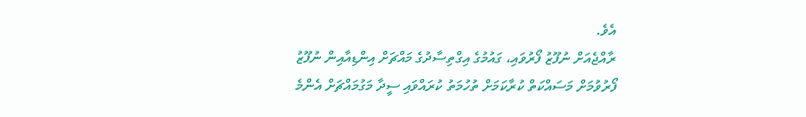އެވެ.
ރާއްޖެއަށް ނުފޫޒު ފޯރުވައި، ގައުމުގެ އިގްތިސާދުގެ މައްޗަށް އިންޑިއާއިން ނުފޫޒު ފޯރުވުމަށް މަސައްކަތް ކުރާކަމަށް ތުހުމަތު ކުރައްވައި ސީދާ މަގުމައްޗަށް އެންމެ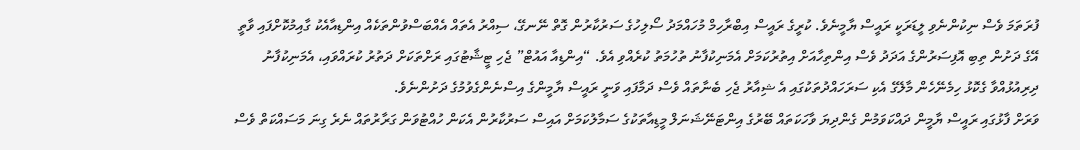ފުރަތަމަ ވެސް ނިކުންނެވި ލީޑަރަކީ ރައީސް ޔާމީނެވެ. ކުރީގެ ރައީސް އިބްރާހިމް މުހައްމަދު ސޯލިހުގެ ސަރުކާރުން ގޮތް ނޭނގޭ، ސިއްރު އެތައް އެއްބަސްވުންތަކެއް އިންޑިއާއެކު ގާއިމުކޮށްފައި ވާތީ އޭގެ ދަށުން ތިބި އޮފިސަރުންގެ އަދަދު ވެސް އިންތިހާއަށް އިތުރުކަމަށް އެމަނިކުފާނު ތުހުމަތު ކުރެއްވި އެވެ. “އިންޑިއާ އައުޓް” ޖެހި ޓީޝާޓުގައި ރަށްތަކަށް ދަތުރު ކުރައްވައި، އެމަނިކުފާނު ދިރިއުޅުއްވާ ގެކޮޅު ހިމެނޭހެން މާލޭގެ އެކި ސަރަހައްދުތަކުގައި އެ ޝިއާރު ޖެހި ބެނާތައް ވެސް ދަމާފައި ވަނީ ރައީސް ޔާމީންގެ އިސްނެންގެވުމުގެ ދަށުންނެވެ.
ވަރަށް ފާޅުގައި ރައީސް ޔާމީން ދައްކަވަމުން ގެންދިޔަ ވާހަކަތައް ބޭރުގެ އިންޓަނޭޝަނަލް މީޑިއާތަކުގެ ސަމާލުކަމަށް އައިސް ސަރުކާރުން އެކަން ހުއްޓުވަން ގަރާރުތައް ނެރެ ގިނަ މަސައްކަތް ވެސް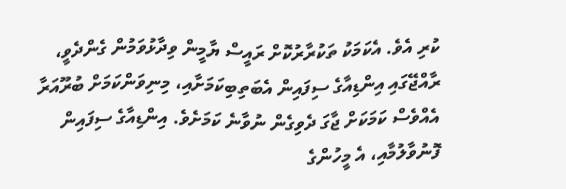ކުރި އެވެ. އެކަމަކު ތަކުރާރުކޮށް ރައީސް ޔާމީން ވިދާޅުވަމުން ގެންދެވީ، ރާއްޖޭގައި އިންޑިއާގެ ސިފައިން އެބަތިބިކަމަށާއި، މިނިވަންކަމަށް ބުރޫއަރާ އެއްވެސް ކަމަކަށް ޖާގަ ދެވިގެން ނުވާނެ ކަމަށެވެ. އިންޑިއާގެ ސިފައިން ފޮނުވާލުމާއި، އެ މީހުންގެ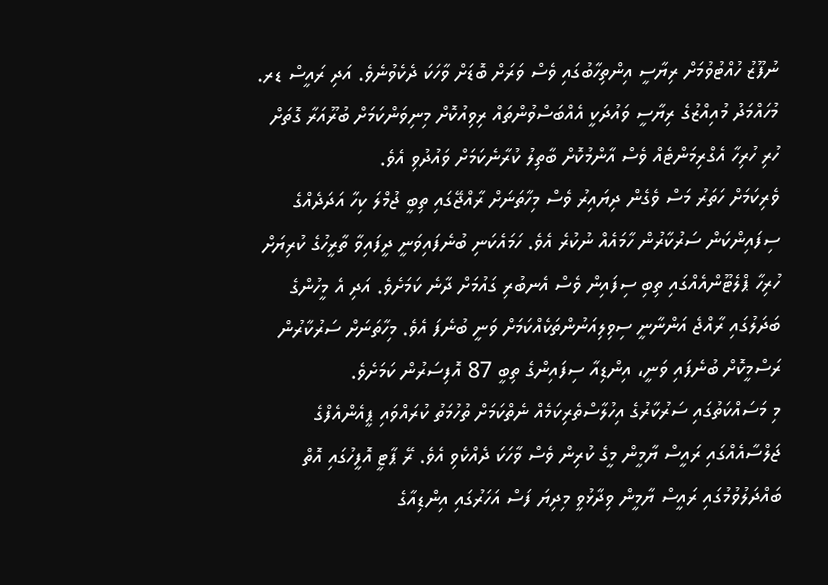ނުފޫޒު ހުއްޓުވުމަށް ރިޔާސީ އިންތިހާބުގައި ވެސް ވަރަށް ބޮޑަށް ވާހަކަ ދެކެވުނެވެ. އަދި ރައީސް ޑރ. މުހައްމަދު މުއިއްޒުގެ ރިޔާސީ ވައުދަކީ އެއްބަސްވުންތައް ރިވިއުކޮށް މިނިވަންކަމަށް ބުރޫއަރާ ގޮތަށް ހުރި ހުރިހާ އެގްރިމަންޓެއް ވެސް އާންމުކޮށް ބާތިލު ކުރާނެކަމަށް ވައުދުވި އެވެ.
ވެރިކަމަށް ހަތަރު މަސް ވެގެން ދިޔައިރު ވެސް މިހާތަނަށް ރާއްޖޭގައި ތިބީ ޖުމްލަ ކިހާ އަދަދެއްގެ ސިފައިންކަން ސަރުކާރުން ހާމައެއް ނުކުރެ އެވެ. ހަމައެކަނި ބުނެފައިވަނީ ދީފައިވާ ތާރީހުގެ ކުރިޔަށް ހުރިހާ ޕްލެޓޫންއެއްގައި ތިބި ސިފައިން ވެސް އެނބުރި ގައުމަށް ދާނެ ކަމަށެވެ. އަދި އެ މީހުންގެ ބަދަލުގައި ރާއްޖެ އަންނާނީ ސިވިލިއަނުންތަކެއްކަމަށް ވަނީ ބުނެފަ އެވެ. މިހާތަނަށް ސަރުކާރުން ރަސްމީކޮށް ބުނެފައި ވަނީ، އިންޑިއާ ސިފައިންގެ ތިބީ 87 އޮފިސަރުން ކަމަށެވެ.
މި މަސައްކަތުގައި ސަރުކާރުގެ އިހުލާސްތެރިކަމެއް ނެތްކަމަށް ތުހުމަތު ކުރައްވައި ޕީއެންއެފްގެ ޖަލްސާއެއްގައި ރައީސް ޔާމީން މީގެ ކުރިން ވެސް ވާހަކަ ދެއްކެވި އެވެ. ރޭ ޕާޓީ އޮފީހުގައި އޮތް ބައްދަލުވުމުގައި ރައީސް ޔާމީން ވިދާޅުވީ މިދިޔަ ފަސް އަހަރުގައި އިންޑިއާގެ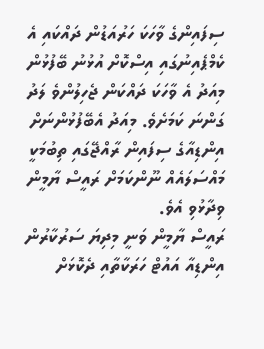ސިފައިންގެ ވާހަކަ ހަރުއަޑުން ދައްކައި އެ ކެމްޕެއިނުގައި އިސްކޮށް އުޅުނު ބޭފުޅުން މިއަދު އެ ވާހަކަ ދައްކަން ޖެހިލުންވެ ލަދު ގަންނަ ކަމަށެވެ. މިއަދު އެބޭފުޅުންނަށް އިންޑިއާގެ ސިފައިން ރާއްޖޭގައި ތިބުމަކީ މައްސަލައެއް ނޫންކަމަށް ރައީސް ޔާމީން ވިދާޅުވި އެވެ.
ރައީސް ޔާމީން ވަނީ މިދިޔަ ސަރުކާރުން އިންޑިއާ އައުޓް ހަރަކާތާއި ދެކޮޅަށް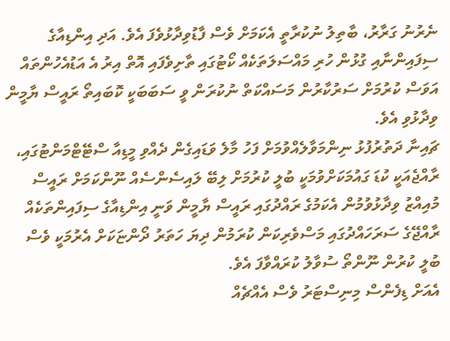ނެރުނު ގަރާރު، ބާތިލު ނުކުރާތީ އެކަމަށް ވެސް ފާޑުވިދާޅުވެފަ އެވެ. އަދި އިންޑިއާގެ ސިފައިންނާއި ގުޅުން ހުރި މައްސަލަތަކެއް ކޯޓުގައި ތާށިވެފައި އޮތް އިރު އެ އަޑުއެހުންތައް އަވަސް ކުރުމަށް ސަރުކާރުން މަސައްކަތް ނުކުރަން ވީ ސަބަބަކީ ކޮބައިތޯ ރައީސް ޔާމީން ވިދާޅުވި އެވެ.
ޗައިނާ ދަތުރުފުޅު ނިންމަވާލެއްވުމަށް ފަހު މާލެ ވަޑައިގެން ދެއްވި މީޑިއާ ސްޓޭޓްމަންޓުގައި، ރާއްޖެއަކީ ކުޑަ ގައުމަކަށްވުމަކީ ބުލީ ކުރުމަށް ލިބޭ ލައިސެންސެއް ނޫންކަމަށް ރައީސް މުއިއްޒު ވިދާޅުވުމުން އެކަމުގެ ރައްދުގައި ރައީސް ޔާމީން ވަނީ އިންޑިއާގެ ސިފައިންތަކެއް ރާއްޖޭގެ ސަރަހައްދުގައި މަސްވެރިކަން ކުރަމުން ދިޔަ ހަތަރު ދޯންޏަކަށް އެރުމަކީ ވެސް ބުލީ ކުރުން ނޫންތޯ ސުވާލު ކުރައްވާފަ އެވެ.
އެއަށް ޑިފެންސް މިނިސްޓަރު ވެސް އެއްޗެއް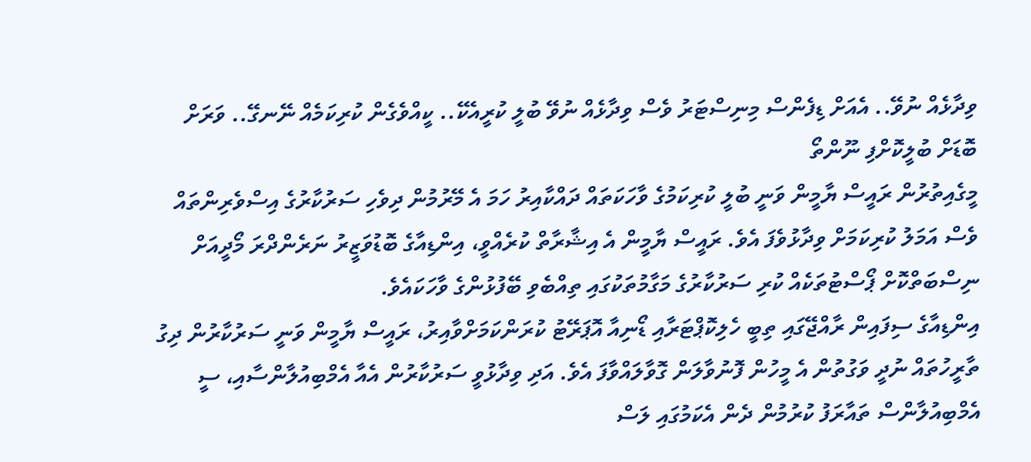ވިދާޅެއް ނުވޭ.. އެއަށް ޑިފެންސް މިނިސްޓަރު ވެސް ވިދާޅެއް ނުވޭ ބުލީ ކުރީއެކޭ.. ކީއްވެގެން ކުރިކަމެއް ނޭނގޭ.. ވަރަށް ބޮޑަށް ބުލީކޮށްފި ނޫންތޯ
މީގެއިތުރުން ރައީސް ޔާމީން ވަނީ ބުލީ ކުރިކަމުގެ ވާހަކަތައް ދައްކާއިރު ހަމަ އެ މޭރުމުން ދިވެހި ސަރުކާރުގެ އިސްވެރިންތައް ވެސް އަމަލު ކުރިކަމަށް ވިދާޅުވެފަ އެވެ. ރައީސް ޔާމީން އެ އިޝާރާތް ކުރެއްވީ، އިންޑިއާގެ ބޮޑުވަޒީރު ނަރެންދްރަ މޯދީއަށް ނިސްބަތްކޮށް ޕޯސްޓުތަކެއް ކުރި ސަރުކާރުގެ މަގާމުތަކުގައި ތިއްބެވި ބޭފުޅުންގެ ވާހަކައެވެ.
އިންޑިއާގެ ސިފައިން ރާއްޖޭގައި ތިބީ ހެލިކޮޕްޓަރާއި ޑޯނިއާ އޮޕަރޭޓު ކުރަންކަމަށްވާއިރު، ރައީސް ޔާމީން ވަނީ ސަރުކާރުން ދިގު ތާރީހުތައް ނުދީ ވަގުތުން އެ މީހުން ފޮނުވާލަން ގޮވާލައްވާފަ އެވެ. އަދި ވިދާޅުވީ ސަރުކާރުން އެއާ އެމްބިއުލާންސާއި، ސީ އެމްބިއުލާންސް ތައާރަފު ކުރުމުން ދެން އެކަމުގައި ލަސް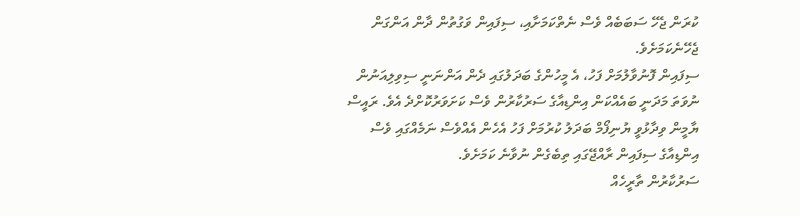ކުރަން ޖެހޭ ސަބަބެއް ވެސް ނެތްކަމަށާއި، ސިފައިން ވަގުތުން ދާން އަންގަން ޖެހޭނެކަމަށެވެ.
ސިފައިން ފޮނުވާލުމަށް ފަހު، އެ މީހުންގެ ބަދަލުގައި ދެން އަންނަނީ ސިވިލިއަނުން ނުވަތަ މަދަނީ ބައެއްކަން އިންޑިއާގެ ސަރުކާރުން ވެސް ކަށަވަރުކޮށްދެ އެވެ. ރައީސް ޔާމީން ވިދާޅުވީ ޔުނިފޯމް ބަދަލު ކުރުމަށް ފަހު އެހެން އެއްވެސް ނަމެއްގައި ވެސް އިންޑިއާގެ ސިފައިން ރާއްޖޭގައި ތިބެގެން ނުވާނެ ކަމަށެވެ.
ސަރުކާރުން ތާރީހެއް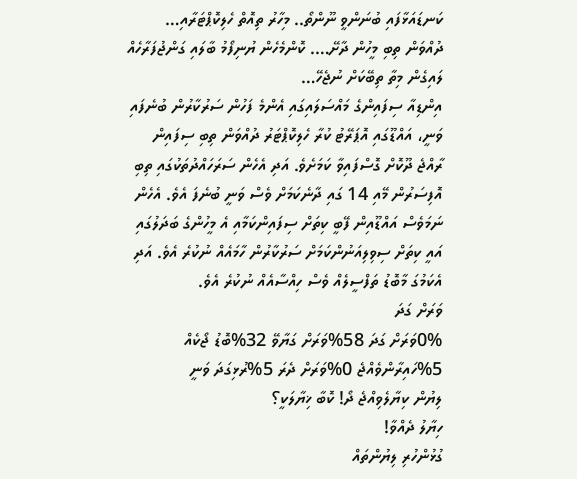ކަނޑައަޅާފައި ބުނަންވީ ނޫންތޯ.. މިހާރު ތިއޮތް ހެލިކޮޕްޓަރާއި… ދުއްވަން ތިބި މީހުން ދާށޭ…. ކޮންމެހެން ޔުނިފޯމު ބާލައި ގަންޖުފަރާހެއް ލައިގެން މިތާ ތިބޭކަށް ނުޖެހޭ…
އިންޑިއާ ސިފައިންގެ މައްސަލައިގައި އެންމެ ފަހުން ސަރުކާރުން ބުނެފައި ވަނީ، އައްޑޫގައި އޮޕަރޭޓު ކުރާ ހެލިކޮޕްޓަރު ދުއްވަން ތިބި ސިފައިން ރާއްޖެ ދޫކޮށް ގޮސްފައިވާ ކަމަށެވެ. އަދި އެހެން ސަރަހައްދުތަކުގައި ތިބި އޮފިސަރުން މޭއި 14 ގައި ދާނެކަމަށް ވެސް ވަނީ ބުނެފަ އެވެ. އެހެން ނަމަވެސް އައްޑޫއިން ފޭބީ ކިތަށް ސިފައިންކަމާއި އެ މީހުންގެ ބަދަލުގައި އައީ ކިތަށް ސިވިލިއަނުންކަމަށް ސަރުކާރުން ހާމައެއް ނުކުރެ އެވެ. އަދި އެކަމުގަ މާބޮޑު ތަފްސީލެއް ވެސް ހިއްސާއެއް ނުކުރެ އެވެ.
ވަރަށް ގަދަ
0%ވަރަށް ގަދަ 58%ވަރަށް ގަޔާވޭ 32%ބޮޑު ޖޯކެއް 5%ހައިރާންވެއްޖެ 0%ވަރަށް ދެރަ 5%ރުޅިގަދަ ވަނީ
ލިޔުން ކިޔާލެވިއްޖެ ދޯ! ކޮބާ ޚިޔާލަކީ؟
ހިޔާލު ދެއްވާ!
ގުޅުންހުރި ލިޔުންތައް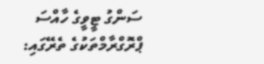ސަންގު ޓީވީގެ ހާއްސަ ޕްރޮގްރާމްތަކުގެ ތެރޭގައި: